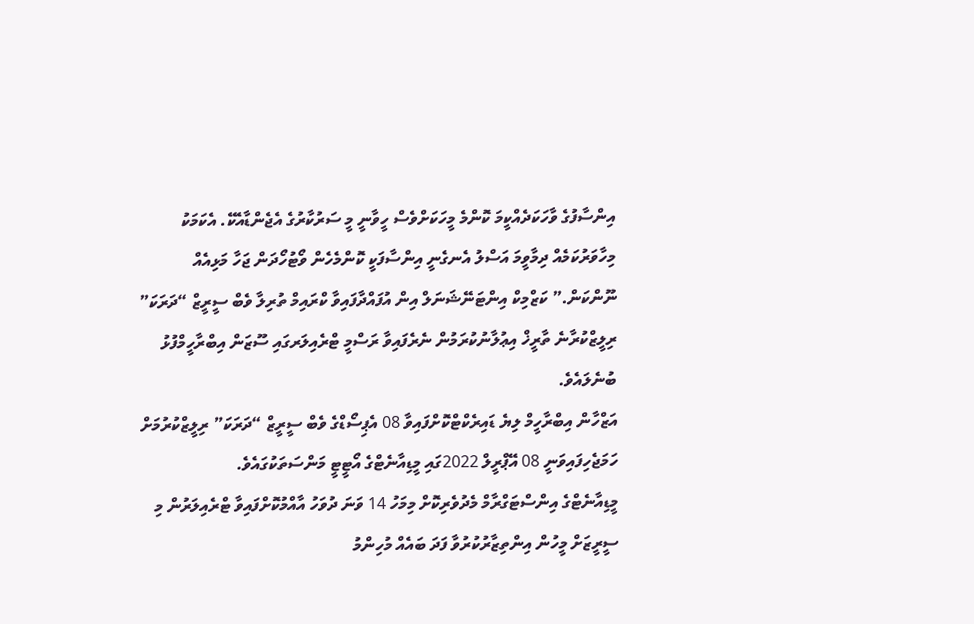އިންސާފުގެ ވާހަކަދެއްކީމަ ކޮންމެ މީހަކަށްވެސް ހީވާނީ މީ ސަރުކާރުގެ އެޖެންޑާއެކޭ. އެކަމަކު މިހާވަރުކަމެއް ދިމާވީމަ އަސްލު އެނގެނީ އިންސާފަކީ ކޮންމެހެން ވޯޓުހޯދަން ޖަހާ މަޅިއެއް ނޫންކަން.” ކަޒްމިކް އިންޓަނޭޝަނަލް އިން އުފައްދާފައިވާ ކްރައިމް ތުރިލާ ވެބް ސީރީޒް “ދަރަކަ” ރިލީޒްކުރާނެ ތާރީޚް އިޢުލާނުކުރަމުން ނެރެފައިވާ ރަސްމީ ޓްރެއިލަރގައި ސޫޒަން އިބްރާހީމްފުޅު ބުނެލައެވެ.
އަޒްހާން އިބްރާހީމް ލިޔެ ޑައިރެކްޓްކޮށްފައިވާ 08 އެޕިސޯޑްގެ ވެބް ސީރީޒް “ދަރަކަ” ރިލީޒްކުރުމަށް ހަމަޖެހިފައިވަނީ 08 އޭޕްރީލް 2022ގައި މީޑިއާނެޓްގެ އޯޓީޓީ މަންސަތަކުގައެވެ.
މީޑިއާނެޓްގެ އިންސްޓަގްރާމް މެދުވެރިކޮށް މިމަހު 14 ވަނަ ދުވަހު އާއްމުކޮށްފައިވާ ޓްރެއިލަރުން މި ސީރީޒަށް މީހުން އިންތިޒާރުކުރުވާ ފަދަ ބައެއް މުހިންމު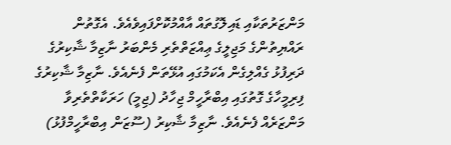މަންޒަރުތަކާއި ޑައިލޮގުތައް އާއްމުކޮށްފައިވެއެވެ. އެގޮތުން ރައްޔިތުންގެ މަޖިލީގެ ޢިއްޒަތްތެރި މެންބަރު ނާޒިމާ ޝާކިރުގެ ދަރިފުޅު ގެއްލިގެން އެކަމުގައި އުޅޭތަން ފެނެއެވެ. ނާޒިމާ ޝާކިރުގެ ފިރިމީހާގެ ގޮތުގައި އިބްރާހީމް ޖިހާދު (ޖިމީ) ހަރަކާތްތެރިވާ މަންޒަރެއް ފެނެއެވެ. ނާޒިމާ ޝާކިރު (ސޫޒަން އިބްރާހީމްފުޅު)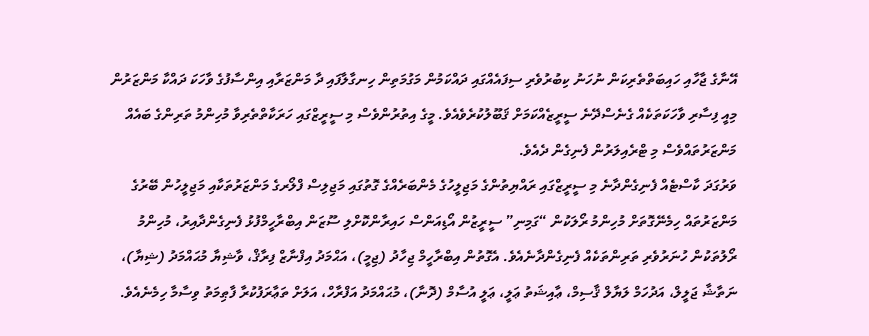އޭނާގެ ޖާހާއި ހައިބަތްތެރިކަން ނުހަނު ކިބުރުވެރި ސިފައެއްގައި ދައްކަމުން މަގުމަތިން ހިނގާލާފައި ދާ މަންޒަރާއި އިންސާފުގެ ވާހަކަ ދައްކާ މަންޒަރުން މިއީ ފިސާރި ވާހަކަތަކެއް ގެނެސްދޭނެ ސީރީޒެއްކަމަށް ޤަބޫލުކުރެވެއެވެ. މީގެ އިތުރުންވެސް މި ސީރީޒްގައި ހަރަކާތްތެރިވާ މުހިންމު ތަރިންގެ ބައެއް މަންޒަރުތައްވެސް މި ޓްރެއިލަރުން ފެނިގެން ދެއެވެ.
ވަރުގަދަ ކާސްޓެއް ފެނިގެންދާނެ މި ސީރީޒްގައި ރައްޔިތުންގެ މަޖިލީހުގެ މެންބަރެއްގެ ގޮތުގައި މަޖިލިސް ފްލޯރގެ މަންޒަރުތަކާއި މަޖިލީހުން ބޭރުގެ މަންޒަރުތައް ހިމެނޭގޮތަށް މުހިންމު ރޯލަކުން “ގަމިނި” ސީރީޒުން އޯޑިއަންސް ހައިރާންކޮށްލި ސޫޒަން އިބްރާހީމްފުޅު ފެނިގެންދާއިރު، މުހިންމު ރޯލުތަކުން ހުނަރުވެރި ތަރިންތަކެއް ފެނިގެންދާނެއެވެ. އެގޮތުން އިބްރާހީމް ޖިހާދު (ޖިމީ)، އަޙްމަދު އިފްނާޒް ފިރާޤް، ވާޝިޔާ މުޙައްމަދު (ޝިޔާ)، ނަތާޝާ ޖަލީލް، އަދުހަމް ލަޔާލް ޤާސިމް، ޢާއިޝަތު ޢަލީ، ޢަލީ އުސާމް (ދޮނާ)، މުޙައްމަދު އަފްރާހް، އަލަށް ތަޢާރަފުކުރާ ފާޠިމަތު ވިސާމާ ހިމެނެއެވެ.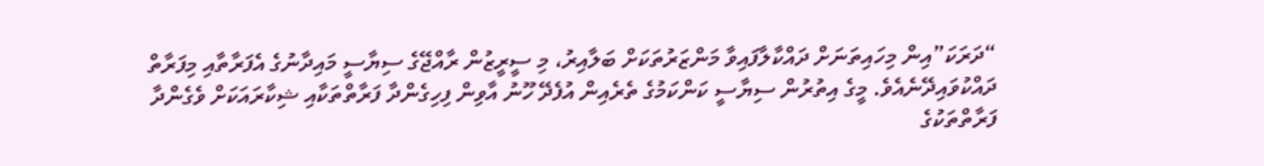“ދަރަކަ”އިން މިހައިތަނަށް ދައްކާލާފައިވާ މަންޒަރުތަކަށް ބަލާއިރު، މި ސީރީޒުން ރާއްޖޭގެ ސިޔާސީ މައިދާނުގެ އެފަރާތާއި މިފަރާތް ދައްކުވައިދޭނެއެވެ. މީގެ އިތުރުން ސިޔާސީ ކަންކަމުގެ ތެރެއިން އުފެދޭ ހޫނު އާވިން ފިހިގެންދާ ފަރާތްތަކާއި ޝިކާރައަކަށް ވެގެންދާ ފަރާތްތަކުގެ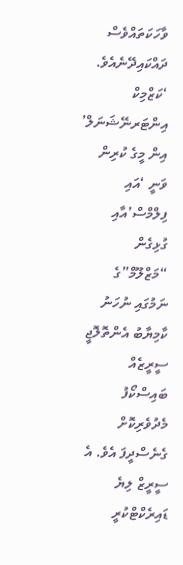ވާހަކަތައްވެސް ދައްކައިދޭނެއެވެ.
‘ކަޒްމިކް އިންޓަރނޭޝަނަލް’ އިން މީގެ ކުރިން ވަނީ ‘އައި ފިލްމްސް’އާއި ގުޅިގެން “މަޒްލޫމް”ގެ ނަމުގައި ނުހަނު ކާމިޔާބު އެންތޮލޮޖީ ސީރީޒެއް ބައިސްކޯފު މެދުވެރިކޮށް ގެނެސްދީފަ އެވެ. އެ ސީރީޒް ލިޔެ ޑައިރެކްޓްކުރީ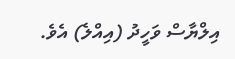އިލްޔާސް ވަހީދު (އިއްލެ) އެވެ.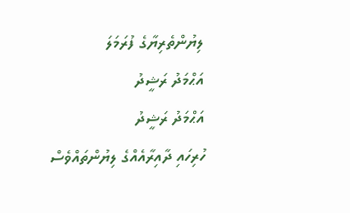ލިޔުންތެރިޔާގެ ފުރަމަލަ
އަޙްމަދު ރަޝީދު
އަޙްމަދު ރަޝީދު
ހުރިހައި ދާއިރާއެއްގެ ލިޔުންތައްވެސް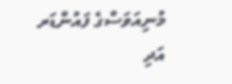މުނިއަވަސްގެ ފައުންޑަރ އަދި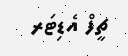ޗީފް އެޑިޓަރ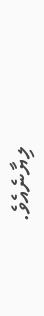ލިޔާނެއެވެ.